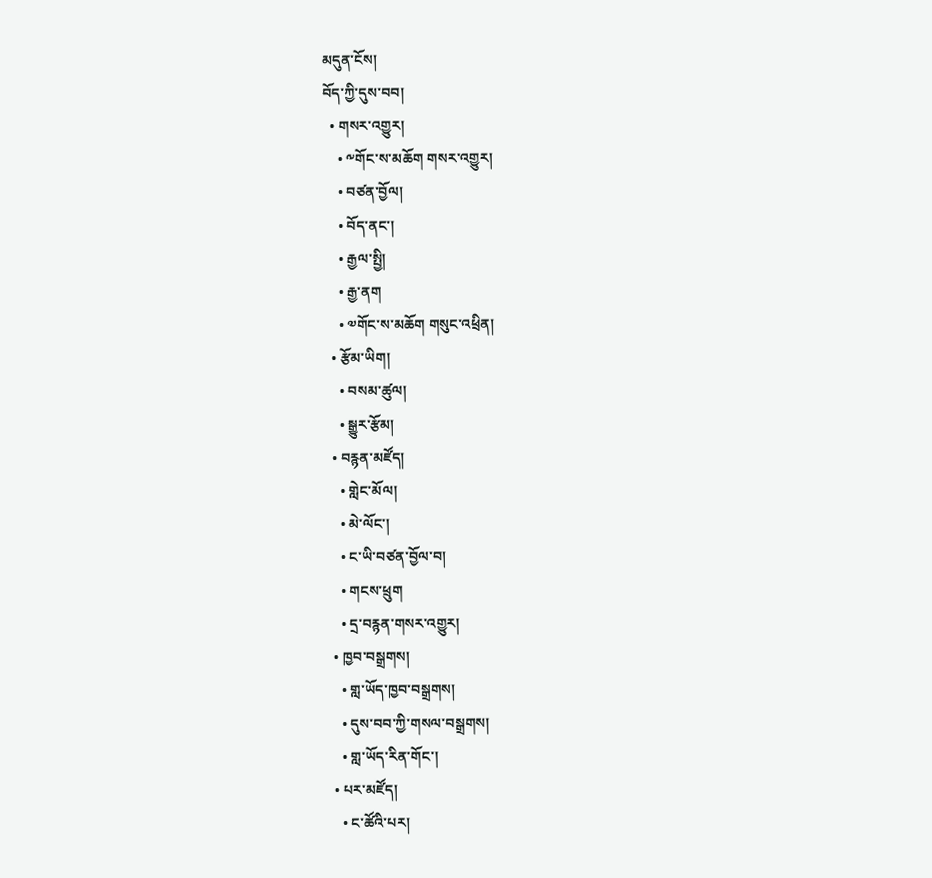མདུན་ངོས།
བོད་ཀྱི་དུས་བབ།
  • གསར་འགྱུར།
    • ༸གོང་ས་མཆོག གསར་འགྱུར།
    • བཙན་བྱོལ།
    • བོད་ནང་།
    • རྒྱལ་སྤྱི།
    • རྒྱ་ནག
    • ༧གོང་ས་མཆོག གསུང་འཕྲིན།
  • རྩོམ་ཡིག།
    • བསམ་ཚུལ།
    • སྒྱུར་རྩོམ།
  • བརྙན་མཛོད།
    • གླེང་མོལ།
    • མེ་ལོང་།
    • ང་ཡི་བཙན་བྱོལ་བ།
    • གངས་ཕྲུག
    • དྲ་བརྙན་གསར་འགྱུར།
  • ཁྱབ་བསྒྲགས།
    • གླ་ཡོད་ཁྱབ་བསྒྲགས།
    • དུས་བབ་ཀྱི་གསལ་བསྒྲགས།
    • གླ་ཡོད་རིན་གོང་།
  • པར་མཛོད།
    • ང་ཚོའི་པར།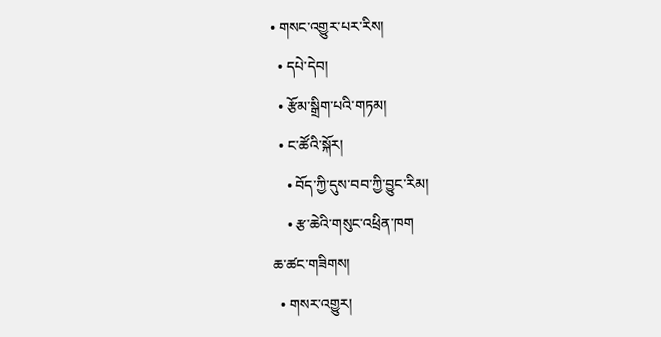• གསང་འགྱུར་པར་རིས།
  • དཔེ་དེབ།
  • རྩོམ་སྒྲིག་པའི་གཏམ།
  • ང་ཚོའི་སྐོར།
    • བོད་ཀྱི་དུས་བབ་ཀྱི་བྱུང་རིམ།
    • རྩ་ཆེའི་གསུང་འཕྲིན་ཁག
ཆ་ཚང་གཟིགས།
  • གསར་འགྱུར།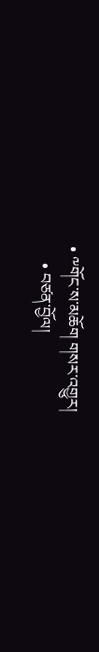• ༸གོང་ས་མཆོག གསར་འགྱུར།
    • བཙན་བྱོལ།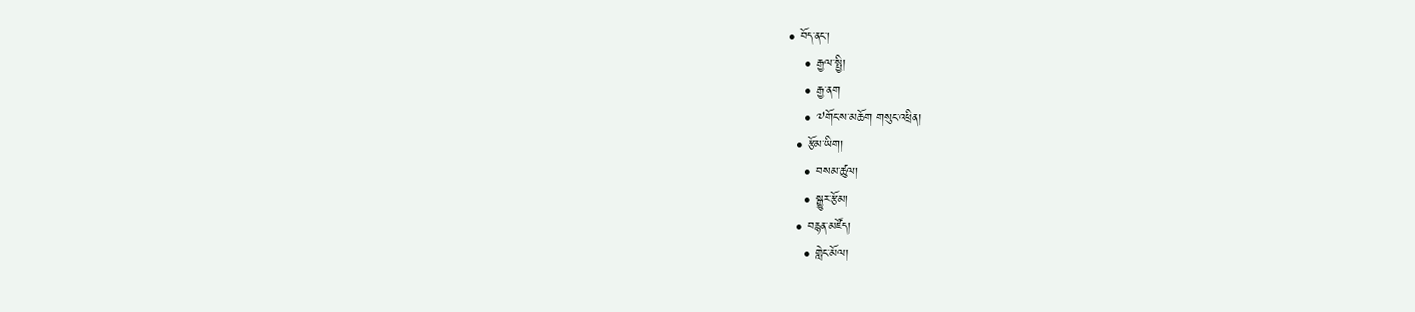• བོད་ནང་།
    • རྒྱལ་སྤྱི།
    • རྒྱ་ནག
    • ༧གོང་ས་མཆོག གསུང་འཕྲིན།
  • རྩོམ་ཡིག།
    • བསམ་ཚུལ།
    • སྒྱུར་རྩོམ།
  • བརྙན་མཛོད།
    • གླེང་མོལ།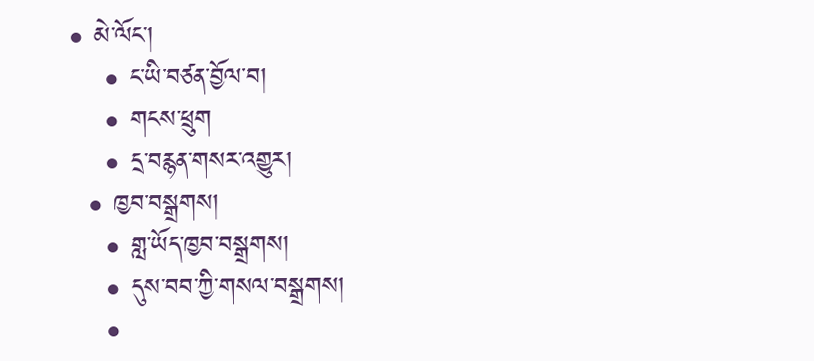• མེ་ལོང་།
    • ང་ཡི་བཙན་བྱོལ་བ།
    • གངས་ཕྲུག
    • དྲ་བརྙན་གསར་འགྱུར།
  • ཁྱབ་བསྒྲགས།
    • གླ་ཡོད་ཁྱབ་བསྒྲགས།
    • དུས་བབ་ཀྱི་གསལ་བསྒྲགས།
    •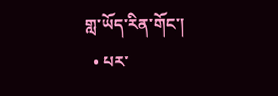གླ་ཡོད་རིན་གོང་།
  • པར་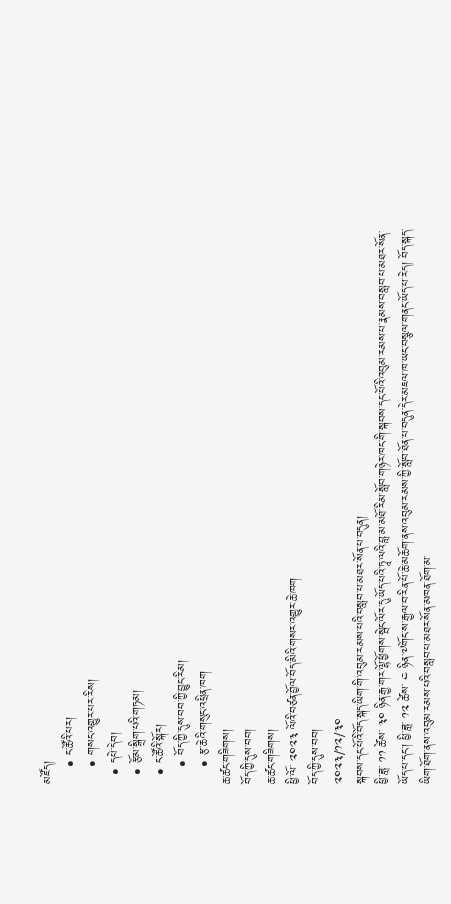མཛོད།
    • ང་ཚོའི་པར།
    • གསང་འགྱུར་པར་རིས།
  • དཔེ་དེབ།
  • རྩོམ་སྒྲིག་པའི་གཏམ།
  • ང་ཚོའི་སྐོར།
    • བོད་ཀྱི་དུས་བབ་ཀྱི་བྱུང་རིམ།
    • རྩ་ཆེའི་གསུང་འཕྲིན་ཁག
ཆ་ཚང་གཟིགས།
བོད་ཀྱི་དུས་བབ།
ཆ་ཚང་གཟིགས།
ཕྱི་ལོ་ ༢༠༢༣ ལོའི་བཙན་བྱོལ་བོད་མིའི་གསར་འགྱུར་ཆེ་ཁག
བོད་ཀྱི་དུས་བབ།
༢༠༢༣/༡༢/༣༠
སྐབས་དང་པོའི་བོད་སྐད་ཡིག་གི་འབུམ་རམས་པའི་བསླབ་པ་མཐར་སོན་པ་བདུན།
ཕྱི་ཟླ་ ༡༡ ཚེས་ ༣༠ ཉིན་རྒྱ་གར་ལྷོ་ཕྱོགས་སྦེང་ལོར་དུ་ཡོད་པའི་ཏཱ་ལའི་བླ་མ་མཐོ་རིམ་སློབ་གཉེར་ཁང་གི་སྐབས་དང་པོའི་འབུམ་རམས་པ་རྣམས་བསླབ་པ་མཐར་སོན་ཡོད་པ་དང་། ཕྱི་ཟླ་ ༡༢ ཚེས་ ༤ ཉིན་༧གོང་ས་རྒྱལ་བ་རིན་པོ་ཆེ་མཆོག་ནས་འབུམ་རམས་ཀྱི་སློབ་ཐོན་པ་བདུན་དེར་མཇལ་ཁ་ཡང་བསྩལ་གནང་ཡོད་པ་རེད། བོད་སྐད་ཡིག་ཐོག་ནས་འབུམ་རམས་པའི་བསླབ་པ་མཐར་སོན་མཁན་ཐོག་མ་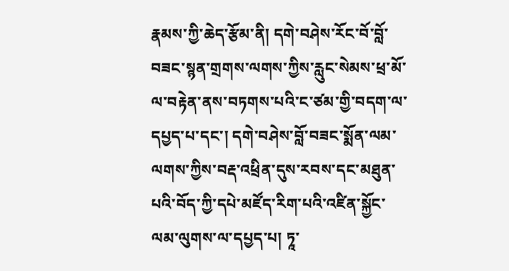རྣམས་ཀྱི་ཆེད་རྩོམ་ནི། དགེ་བཤེས་རོང་བོ་བློ་བཟང་སྙན་གྲགས་ལགས་ཀྱིས་རླུང་སེམས་ཕྲ་མོ་ལ་བརྟེན་ནས་བཏགས་པའི་ང་ཙམ་གྱི་བདག་ལ་དཔྱད་པ་དང་། དགེ་བཤེས་བློ་བཟང་སྨོན་ལམ་ལགས་ཀྱིས་བརྡ་འཕྲིན་དུས་རབས་དང་མཐུན་པའི་བོད་ཀྱི་དཔེ་མཛོད་རིག་པའི་འཛིན་སྐྱོང་ལམ་ལུགས་ལ་དཔྱད་པ། ཏཱ་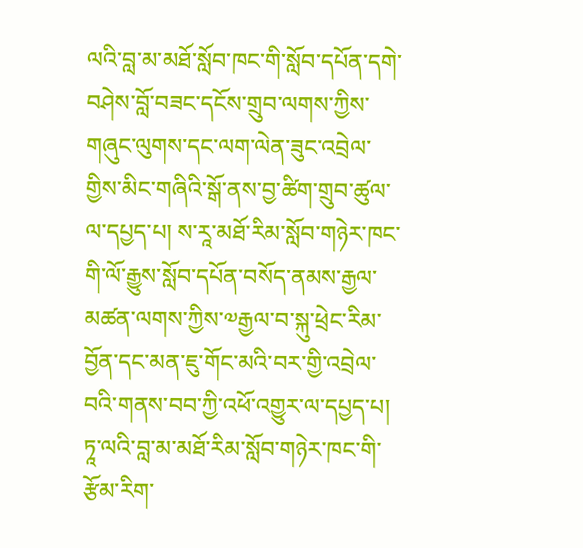ལའི་བླ་མ་མཐོ་སློབ་ཁང་གི་སློབ་དཔོན་དགེ་བཤེས་བློ་བཟང་དངོས་གྲུབ་ལགས་ཀྱིས་གཞུང་ལུགས་དང་ལག་ལེན་ཟུང་འབྲེལ་གྱིས་མིང་གཞིའི་སྒོ་ནས་བྱ་ཚིག་གྲུབ་ཚུལ་ལ་དཔྱད་པ། ས་རཱ་མཐོ་རིམ་སློབ་གཉེར་ཁང་གི་ལོ་རྒྱུས་སློབ་དཔོན་བསོད་ནམས་རྒྱལ་མཚན་ལགས་ཀྱིས་༧རྒྱལ་བ་སྐུ་ཕྲེང་རིམ་བྱོན་དང་མན་ཇུ་གོང་མའི་བར་གྱི་འབྲེལ་བའི་གནས་བབ་ཀྱི་འཕོ་འགྱུར་ལ་དཔྱད་པ། ཏཱ་ལའི་བླ་མ་མཐོ་རིམ་སློབ་གཉེར་ཁང་གི་རྩོམ་རིག་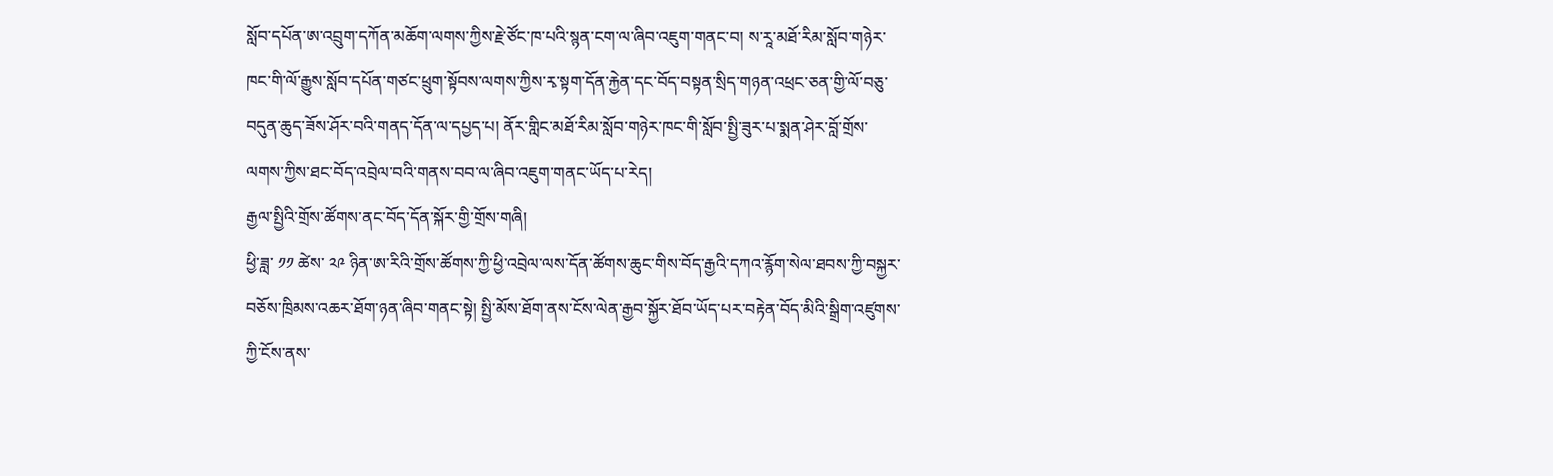སློབ་དཔོན་ཨ་འབྲུག་དཀོན་མཆོག་ལགས་ཀྱིས་རྗེ་ཙོང་ཁ་པའི་སྙན་ངག་ལ་ཞིབ་འཇུག་གནང་བ། ས་རཱ་མཐོ་རིམ་སློབ་གཉེར་ཁང་གི་ལོ་རྒྱུས་སློབ་དཔོན་གཙང་ཕྲུག་སྟོབས་ལགས་ཀྱིས་རྭ་སྟག་དོན་རྐྱེན་དང་བོད་བསྟན་སྲིད་གཉན་འཕྲང་ཅན་གྱི་ལོ་བཅུ་བདུན་ཆུད་ཟོས་ཤོར་བའི་གནད་དོན་ལ་དཔྱད་པ། ནོར་གླིང་མཐོ་རིམ་སློབ་གཉེར་ཁང་གི་སློབ་སྤྱི་ཟུར་པ་སྨན་ཤེར་བློ་གྲོས་ལགས་ཀྱིས་ཐང་བོད་འབྲེལ་བའི་གནས་བབ་ལ་ཞིབ་འཇུག་གནང་ཡོད་པ་རེད།
རྒྱལ་སྤྱིའི་གྲོས་ཚོགས་ནང་བོད་དོན་སྐོར་གྱི་གྲོས་གཞི།
ཕྱི་ཟླ་ ༡༡ ཚེས་ ༢༩ ཉིན་ཨ་རིའི་གྲོས་ཚོགས་ཀྱི་ཕྱི་འབྲེལ་ལས་དོན་ཚོགས་ཆུང་གིས་བོད་རྒྱའི་དཀའ་རྙོག་སེལ་ཐབས་ཀྱི་བསྐྱར་བཅོས་ཁྲིམས་འཆར་ཐོག་ཉན་ཞིབ་གནང་སྟེ། སྤྱི་མོས་ཐོག་ནས་ངོས་ལེན་རྒྱབ་སྐྱོར་ཐོབ་ཡོད་པར་བརྟེན་བོད་མིའི་སྒྲིག་འཛུགས་ཀྱི་ངོས་ནས་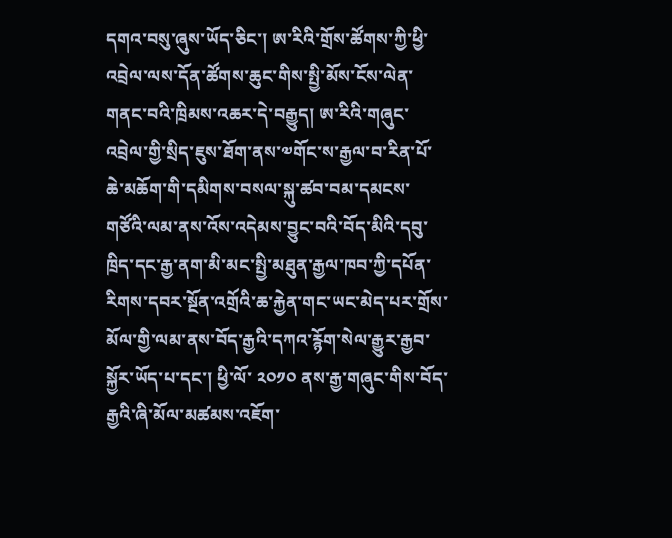དགའ་བསུ་ཞུས་ཡོད་ཅིང་། ཨ་རིའི་གྲོས་ཚོགས་ཀྱི་ཕྱི་འབྲེལ་ལས་དོན་ཚོགས་ཆུང་གིས་སྤྱི་མོས་ངོས་ལེན་གནང་བའི་ཁྲིམས་འཆར་དེ་བརྒྱུད། ཨ་རིའི་གཞུང་འབྲེལ་གྱི་སྲིད་ཇུས་ཐོག་ནས་༧གོང་ས་རྒྱལ་བ་རིན་པོ་ཆེ་མཆོག་གི་དམིགས་བསལ་སྐུ་ཚབ་བམ་དམངས་གཙོའི་ལམ་ནས་འོས་འདེམས་བྱུང་བའི་བོད་མིའི་དབུ་ཁྲིད་དང་རྒྱ་ནག་མི་མང་སྤྱི་མཐུན་རྒྱལ་ཁབ་ཀྱི་དཔོན་རིགས་དབར་སྔོན་འགྲོའི་ཆ་རྐྱེན་གང་ཡང་མེད་པར་གྲོས་མོལ་གྱི་ལམ་ནས་བོད་རྒྱའི་དཀའ་རྙོག་སེལ་རྒྱུར་རྒྱབ་སྐྱོར་ཡོད་པ་དང་། ཕྱི་ལོ་ ༢༠༡༠ ནས་རྒྱ་གཞུང་གིས་བོད་རྒྱའི་ཞི་མོལ་མཚམས་འཇོག་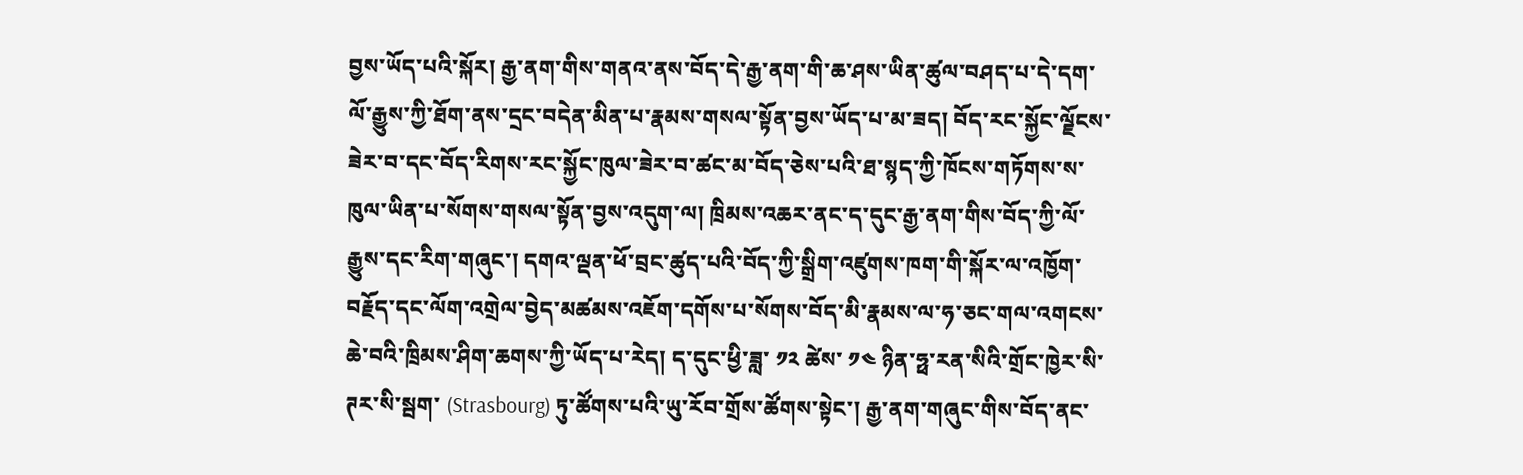བྱས་ཡོད་པའི་སྐོར། རྒྱ་ནག་གིས་གནའ་ནས་བོད་དེ་རྒྱ་ནག་གི་ཆ་ཤས་ཡིན་ཚུལ་བཤད་པ་དེ་དག་ལོ་རྒྱུས་ཀྱི་ཐོག་ནས་དྲང་བདེན་མིན་པ་རྣམས་གསལ་སྟོན་བྱས་ཡོད་པ་མ་ཟད། བོད་རང་སྐྱོང་ལྗོངས་ཟེར་བ་དང་བོད་རིགས་རང་སྐྱོང་ཁུལ་ཟེར་བ་ཚང་མ་བོད་ཅེས་པའི་ཐ་སྙད་ཀྱི་ཁོངས་གཏོགས་ས་ཁུལ་ཡིན་པ་སོགས་གསལ་སྟོན་བྱས་འདུག་ལ། ཁྲིམས་འཆར་ནང་ད་དུང་རྒྱ་ནག་གིས་བོད་ཀྱི་ལོ་རྒྱུས་དང་རིག་གཞུང་། དགའ་ལྡན་ཕོ་བྲང་ཚུད་པའི་བོད་ཀྱི་སྒྲིག་འཛུགས་ཁག་གི་སྐོར་ལ་འཁྱོག་བརྗོད་དང་ལོག་འགྲེལ་བྱེད་མཚམས་འཇོག་དགོས་པ་སོགས་བོད་མི་རྣམས་ལ་ཧ་ཅང་གལ་འགངས་ཆེ་བའི་ཁྲིམས་ཤིག་ཆགས་ཀྱི་ཡོད་པ་རེད། ད་དུང་ཕྱི་ཟླ་ ༡༢ ཚེས་ ༡༤ ཉིན་ཧྥ་རན་སིའི་གྲོང་ཁྱེར་སི་ཊར་སི་སྦག་ (Strasbourg) ཏུ་ཚོགས་པའི་ཡུ་རོབ་གྲོས་ཚོགས་སྟེང་། རྒྱ་ནག་གཞུང་གིས་བོད་ནང་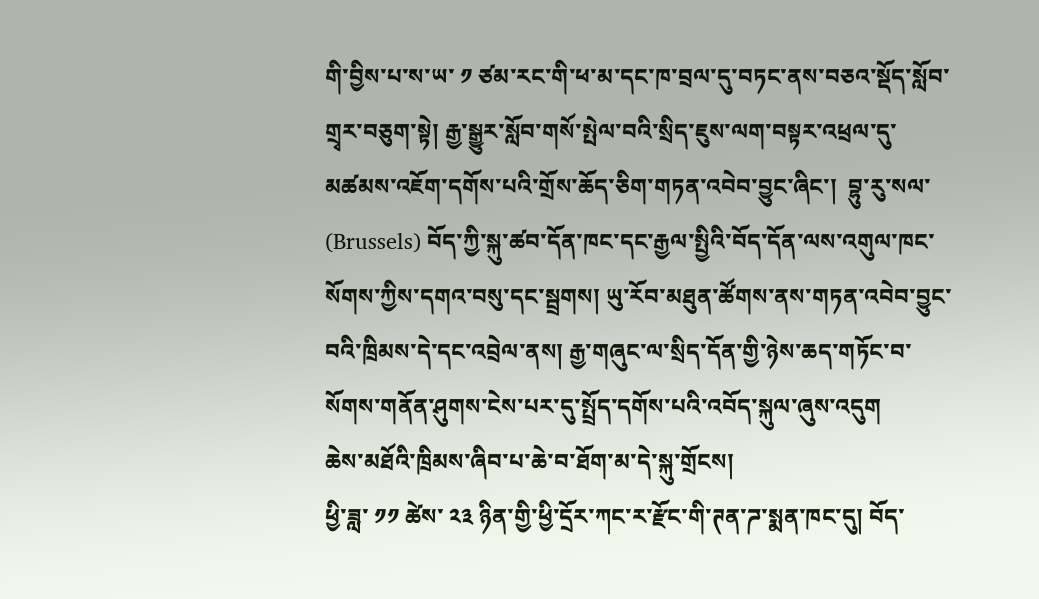གི་བྱིས་པ་ས་ཡ་ ༡ ཙམ་རང་གི་ཕ་མ་དང་ཁ་བྲལ་དུ་བཏང་ནས་བཅའ་སྡོད་སློབ་གྲྭར་བཅུག་སྟེ། རྒྱ་སྒྱུར་སློབ་གསོ་སྤེལ་བའི་སྲིད་ཇུས་ལག་བསྟར་འཕྲལ་དུ་མཚམས་འཇོག་དགོས་པའི་གྲོས་ཆོད་ཅིག་གཏན་འབེབ་བྱུང་ཞིང་།  བྷུ་རུ་སལ་ (Brussels) བོད་ཀྱི་སྐུ་ཚབ་དོན་ཁང་དང་རྒྱལ་སྤྱིའི་བོད་དོན་ལས་འགུལ་ཁང་སོགས་ཀྱིས་དགའ་བསུ་དང་སྦྲགས། ཡུ་རོབ་མཐུན་ཚོགས་ནས་གཏན་འབེབ་བྱུང་བའི་ཁྲིམས་དེ་དང་འབྲེལ་ནས། རྒྱ་གཞུང་ལ་སྲིད་དོན་གྱི་ཉེས་ཆད་གཏོང་བ་སོགས་གནོན་ཤུགས་ངེས་པར་དུ་སྤྲོད་དགོས་པའི་འབོད་སྐུལ་ཞུས་འདུག
ཆེས་མཐོའི་ཁྲིམས་ཞིབ་པ་ཆེ་བ་ཐོག་མ་དེ་སྐུ་གྲོངས།
ཕྱི་ཟླ་ ༡༡ ཚེས་ ༢༣ ཉིན་གྱི་ཕྱི་དྲོར་ཀང་ར་རྫོང་གི་ཊན་ཌ་སྨན་ཁང་དུ། བོད་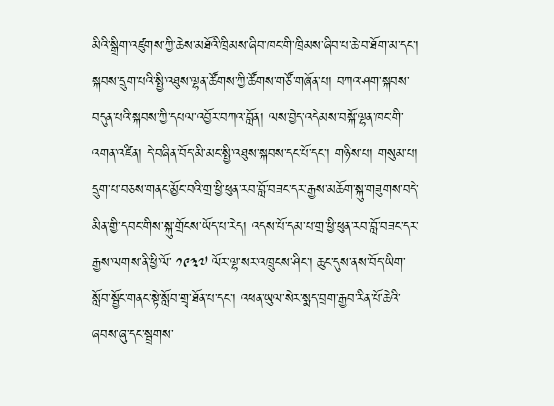མིའི་སྒྲིག་འཛུགས་ཀྱི་ཆེས་མཐོའི་ཁྲིམས་ཞིབ་ཁང་གི་ཁྲིམས་ཞིབ་པ་ཆེ་བ་ཐོག་མ་དང་། སྐབས་དྲུག་པའི་སྤྱི་འཐུས་ལྷན་ཚོགས་ཀྱི་ཚོགས་གཙོ་གཞོན་པ། བཀའ་ཤག་སྐབས་བདུན་པའི་སྐབས་ཀྱི་དཔལ་འབྱོར་བཀའ་བློན། ལས་བྱེད་འདེམས་བསྐོ་ལྷན་ཁང་གི་འགན་འཛིན། དེ་བཞིན་བོད་མི་མང་སྤྱི་འཐུས་སྐབས་དང་པོ་དང་། གཉིས་པ། གསུམ་པ། དྲུག་པ་བཅས་གནང་མྱོང་བའི་གྲ་ཕྱི་ཕུན་རབ་བློ་བཟང་དར་རྒྱས་མཆོག་སྐུ་གཟུགས་བདེ་མིན་གྱི་དབང་གིས་སྐུ་གྲོངས་ཡོད་པ་རེད། འདས་པོ་དམ་པ་གྲ་ཕྱི་ཕུན་རབ་བློ་བཟང་དར་རྒྱས་ལགས་ནི་ཕྱི་ལོ་ ༡༩༣༧ ལོར་ལྷ་སར་འཁྲུངས་ཤིང་། ཆུང་དུས་ནས་བོད་ཡིག་སློབ་སྦྱོང་གནང་སྟེ་སློབ་གྲྭ་ཐོན་པ་དང་། འཕན་ཡུལ་སེར་སྨད་བྲག་རྒྱབ་རིན་པོ་ཆེའི་ཞབས་ཞུ་དང་སྦྲགས་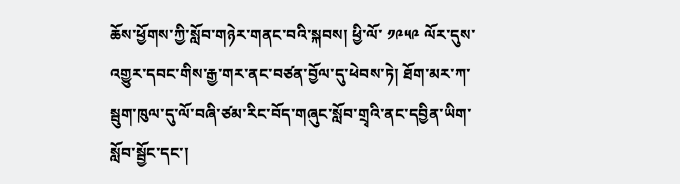ཆོས་ཕྱོགས་ཀྱི་སློབ་གཉེར་གནང་བའི་སྐབས། ཕྱི་ལོ་ ༡༩༥༩ ལོར་དུས་འགྱུར་དབང་གིས་རྒྱ་གར་ནང་བཙན་བྱོལ་དུ་ཕེབས་ཏེ། ཐོག་མར་ཀ་སྦུག་ཁུལ་དུ་ལོ་བཞི་ཙམ་རིང་བོད་གཞུང་སློབ་གྲྭའི་ནང་དབྱིན་ཡིག་སློབ་སྦྱོང་དང་།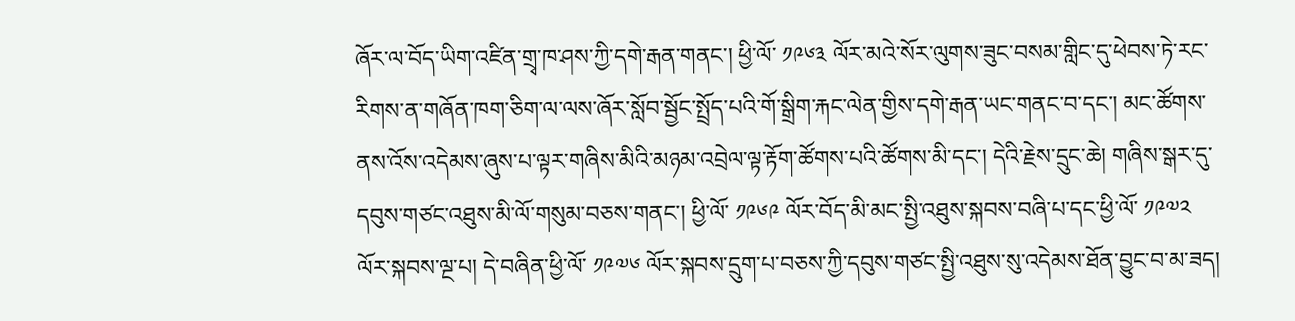ཞོར་ལ་བོད་ཡིག་འཛིན་གྲྭ་ཁ་ཤས་ཀྱི་དགེ་རྒན་གནང་། ཕྱི་ལོ་ ༡༩༦༣ ལོར་མའེ་སོར་ལུགས་ཟུང་བསམ་གླིང་དུ་ཕེབས་ཏེ་རང་རིགས་ན་གཞོན་ཁག་ཅིག་ལ་ལས་ཞོར་སློབ་སྦྱོང་སྤྲོད་པའི་གོ་སྒྲིག་རྐང་ལེན་གྱིས་དགེ་རྒན་ཡང་གནང་བ་དང་། མང་ཚོགས་ནས་འོས་འདེམས་ཞུས་པ་ལྟར་གཞིས་མིའི་མཉམ་འབྲེལ་ལྟ་རྟོག་ཚོགས་པའི་ཚོགས་མི་དང་། དེའི་རྗེས་དྲུང་ཆེ། གཞིས་སྒར་དུ་དབུས་གཙང་འཐུས་མི་ལོ་གསུམ་བཅས་གནང་། ཕྱི་ལོ་ ༡༩༦༩ ལོར་བོད་མི་མང་སྤྱི་འཐུས་སྐབས་བཞི་པ་དང་ཕྱི་ལོ་ ༡༩༧༢ ལོར་སྐབས་ལྔ་པ། དེ་བཞིན་ཕྱི་ལོ་ ༡༩༧༦ ལོར་སྐབས་དྲུག་པ་བཅས་ཀྱི་དབུས་གཙང་སྤྱི་འཐུས་སུ་འདེམས་ཐོན་བྱུང་བ་མ་ཟད།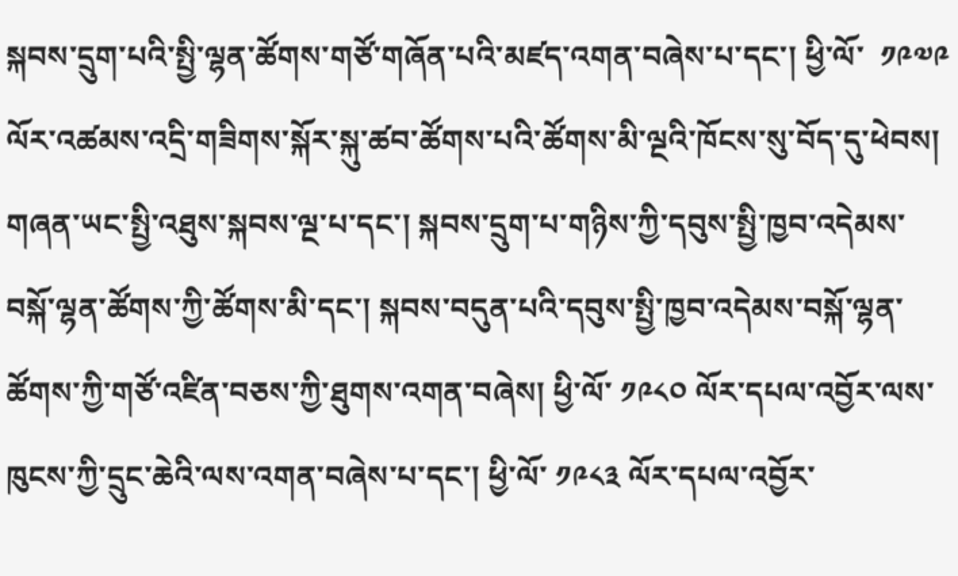སྐབས་དྲུག་པའི་སྤྱི་ལྷན་ཚོགས་གཙོ་གཞོན་པའི་མཛད་འགན་བཞེས་པ་དང་། ཕྱི་ལོ་  ༡༩༧༩ ལོར་འཚམས་འདྲི་གཟིགས་སྐོར་སྐུ་ཚབ་ཚོགས་པའི་ཚོགས་མི་ལྔའི་ཁོངས་སུ་བོད་དུ་ཕེབས། གཞན་ཡང་སྤྱི་འཐུས་སྐབས་ལྔ་པ་དང་། སྐབས་དྲུག་པ་གཉིས་ཀྱི་དབུས་སྤྱི་ཁྱབ་འདེམས་བསྐོ་ལྷན་ཚོགས་ཀྱི་ཚོགས་མི་དང་། སྐབས་བདུན་པའི་དབུས་སྤྱི་ཁྱབ་འདེམས་བསྐོ་ལྷན་ཚོགས་ཀྱི་གཙོ་འཛིན་བཅས་ཀྱི་ཐུགས་འགན་བཞེས། ཕྱི་ལོ་ ༡༩༨༠ ལོར་དཔལ་འབྱོར་ལས་ཁུངས་ཀྱི་དྲུང་ཆེའི་ལས་འགན་བཞེས་པ་དང་། ཕྱི་ལོ་ ༡༩༨༣ ལོར་དཔལ་འབྱོར་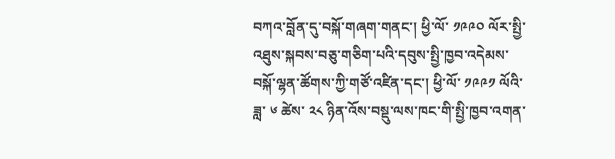བཀའ་བློན་དུ་བསྐོ་གཞག་གནང་། ཕྱི་ལོ་ ༡༩༩༠ ལོར་སྤྱི་འཐུས་སྐབས་བཅུ་གཅིག་པའི་དབུས་སྤྱི་ཁྱབ་འདེམས་བསྐོ་ལྷན་ཚོགས་ཀྱི་གཙོ་འཛིན་དང་། ཕྱི་ལོ་ ༡༩༩༡ ལོའི་ཟླ་ ༦ ཚེས་ ༢༨ ཉིན་འོས་བསྡུ་ལས་ཁང་གི་སྤྱི་ཁྱབ་འགན་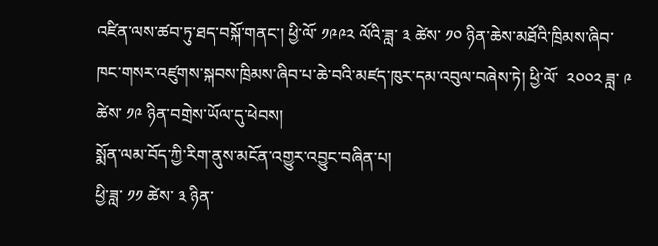འཛིན་ལས་ཚབ་ཏུ་ཐད་བསྐོ་གནང་། ཕྱི་ལོ་ ༡༩༩༢ ལོའི་ཟླ་ ༣ ཚེས་ ༡༠ ཉིན་ཆེས་མཐོའི་ཁྲིམས་ཞིབ་ཁང་གསར་འཛུགས་སྐབས་ཁྲིམས་ཞིབ་པ་ཆེ་བའི་མཛད་ཁུར་དམ་འབུལ་བཞེས་ཏེ། ཕྱི་ལོ་  ༢༠༠༢ ཟླ་ ༩ ཚེས་ ༡༩ ཉིན་བགྲེས་ཡོལ་དུ་ཕེབས།
སྨོན་ལམ་བོད་ཀྱི་རིག་ནུས་མངོན་འགྱུར་འབྱུང་བཞིན་པ།
ཕྱི་ཟླ་ ༡༡ ཚེས་ ༣ ཉིན་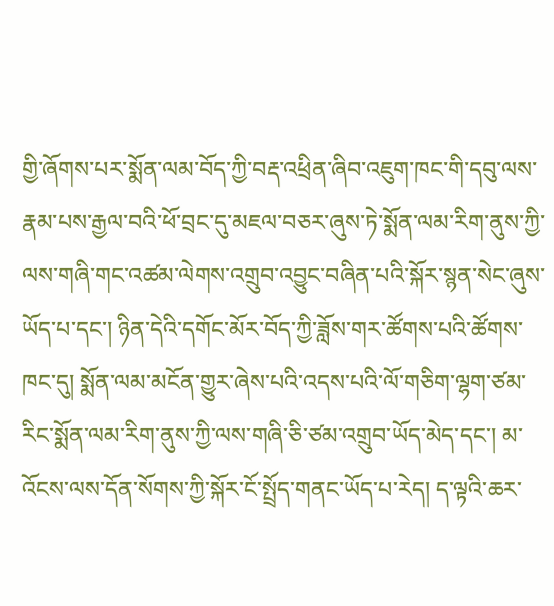གྱི་ཞོགས་པར་སྨོན་ལམ་བོད་ཀྱི་བརྡ་འཕྲིན་ཞིབ་འཇུག་ཁང་གི་དབུ་ལས་རྣམ་པས་རྒྱལ་བའི་ཕོ་བྲང་དུ་མཇལ་བཅར་ཞུས་ཏེ་སྨོན་ལམ་རིག་ནུས་ཀྱི་ལས་གཞི་གང་འཚམ་ལེགས་འགྲུབ་འབྱུང་བཞིན་པའི་སྐོར་སྙན་སེང་ཞུས་ཡོད་པ་དང་། ཉིན་དེའི་དགོང་མོར་བོད་ཀྱི་ཟློས་གར་ཚོགས་པའི་ཚོགས་ཁང་དུ། སྨོན་ལམ་མངོན་གྱུར་ཞེས་པའི་འདས་པའི་ལོ་གཅིག་ལྷག་ཙམ་རིང་སྨོན་ལམ་རིག་ནུས་ཀྱི་ལས་གཞི་ཅི་ཙམ་འགྲུབ་ཡོད་མེད་དང་། མ་འོངས་ལས་དོན་སོགས་ཀྱི་སྐོར་ངོ་སྤྲོད་གནང་ཡོད་པ་རེད། ད་ལྟའི་ཆར་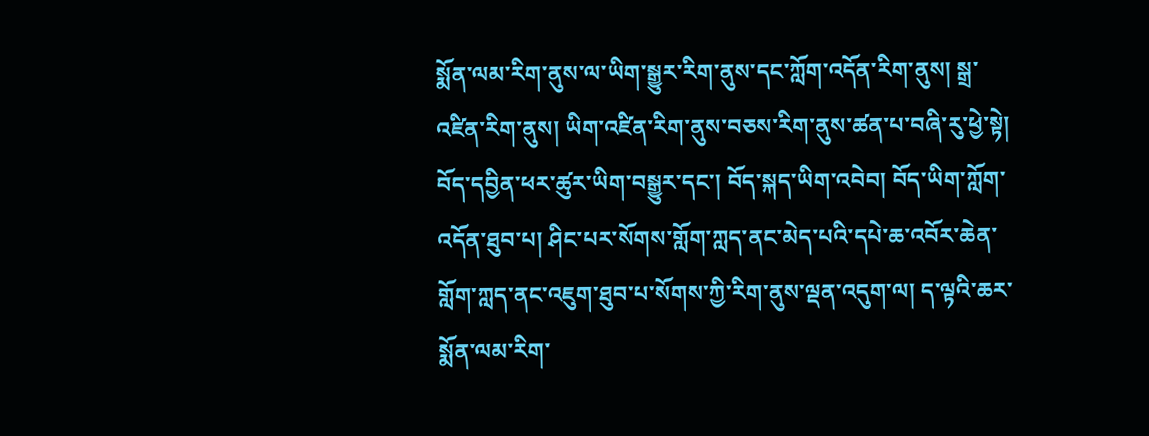སྨོན་ལམ་རིག་ནུས་ལ་ཡིག་སྒྱུར་རིག་ནུས་དང་ཀློག་འདོན་རིག་ནུས། སྒྲ་འཛིན་རིག་ནུས། ཡིག་འཛིན་རིག་ནུས་བཅས་རིག་ནུས་ཚན་པ་བཞི་རུ་ཕྱེ་སྟེ། བོད་དབྱིན་ཕར་ཚུར་ཡིག་བསྒྱུར་དང་། བོད་སྐད་ཡིག་འབེབ། བོད་ཡིག་ཀློག་འདོན་ཐུབ་པ། ཤིང་པར་སོགས་གློག་ཀླད་ནང་མེད་པའི་དཔེ་ཆ་འབོར་ཆེན་གློག་ཀླད་ནང་འཇུག་ཐུབ་པ་སོགས་ཀྱི་རིག་ནུས་ལྡན་འདུག་ལ། ད་ལྟའི་ཆར་སྨོན་ལམ་རིག་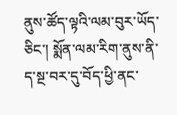ནུས་ཚོད་ལྟའི་ལམ་བུར་ཡོད་ཅིང་། སྨོན་ལམ་རིག་ནུས་ནི་ད་སྔ་བར་དུ་བོད་ཕྱི་ནང་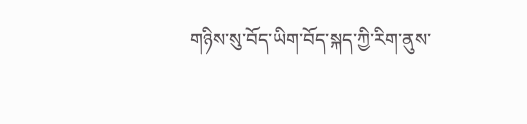གཉིས་སུ་བོད་ཡིག་བོད་སྐད་ཀྱི་རིག་ནུས་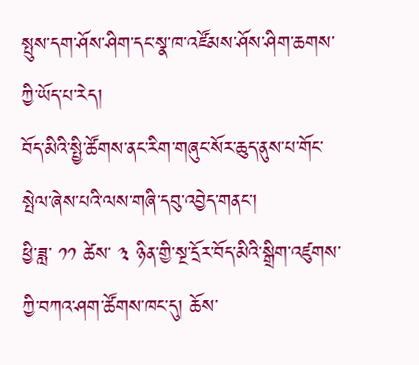སྤུས་དག་ཤོས་ཤིག་དང་སྣ་ཁ་འཛོམས་ཤོས་ཤིག་ཆགས་ཀྱི་ཡོད་པ་རེད།
བོད་མིའི་སྤྱི་ཚོགས་ནང་རིག་གཞུང་སོར་ཆུད་ནུས་པ་གོང་སྤེལ་ཞེས་པའི་ལས་གཞི་དབུ་འབྱེད་གནང་།
ཕྱི་ཟླ་ ༡༡ ཚེས་ ༣ ཉིན་གྱི་སྔ་དྲོར་བོད་མིའི་སྒྲིག་འཛུགས་ཀྱི་བཀའ་ཤག་ཚོགས་ཁང་དུ། ཆོས་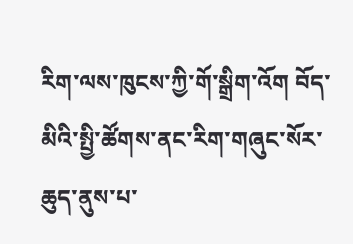རིག་ལས་ཁུངས་ཀྱི་གོ་སྒྲིག་འོག བོད་མིའི་སྤྱི་ཚོགས་ནང་རིག་གཞུང་སོར་ཆུད་ནུས་པ་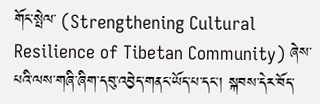གོང་སྤེལ་ (Strengthening Cultural Resilience of Tibetan Community) ཞེས་པའི་ལས་གཞི་ཞིག་དབུ་འབྱེད་གནང་ཡོད་པ་དང་། སྐབས་དེར་བོད་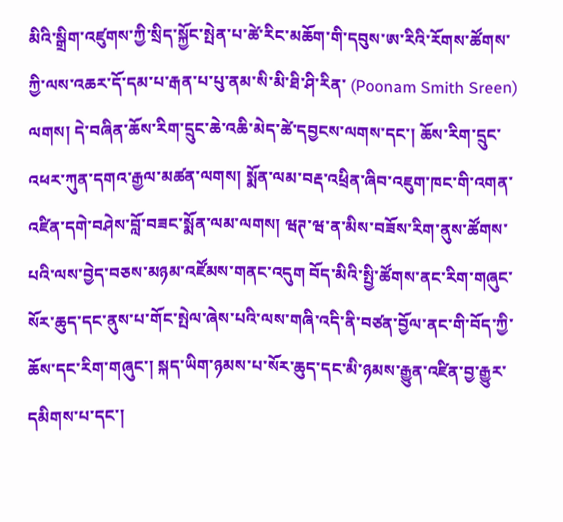མིའི་སྒྲིག་འཛུགས་ཀྱི་སྲིད་སྐྱོང་སྤེན་པ་ཚེ་རིང་མཆོག་གི་དབུས་ཨ་རིའི་རོགས་ཚོགས་ཀྱི་ལས་འཆར་དོ་དམ་པ་རྒན་པ་པུ་ནམ་སི་མི་ཐི་ཤི་རིན་ (Poonam Smith Sreen) ལགས། དེ་བཞིན་ཆོས་རིག་དྲུང་ཆེ་འཆི་མེད་ཚེ་དབྱངས་ལགས་དང་། ཆོས་རིག་དྲུང་འཕར་ཀུན་དགའ་རྒྱལ་མཚན་ལགས། སྨོན་ལམ་བརྡ་འཕྲིན་ཞིབ་འཇུག་ཁང་གི་འགན་འཛིན་དགེ་བཤེས་བློ་བཟང་སྨོན་ལམ་ལགས། ཝཊ་ཝ་ན་མིས་བཟོས་རིག་ནུས་ཚོགས་པའི་ལས་བྱེད་བཅས་མཉམ་འཛོམས་གནང་འདུག བོད་མིའི་སྤྱི་ཚོགས་ནང་རིག་གཞུང་སོར་ཆུད་དང་ནུས་པ་གོང་སྤེལ་ཞེས་པའི་ལས་གཞི་འདི་ནི་བཙན་བྱོལ་ནང་གི་བོད་ཀྱི་ཆོས་དང་རིག་གཞུང་། སྐད་ཡིག་ཉམས་པ་སོར་ཆུད་དང་མི་ཉམས་རྒྱུན་འཛིན་བྱ་རྒྱུར་དམིགས་པ་དང་།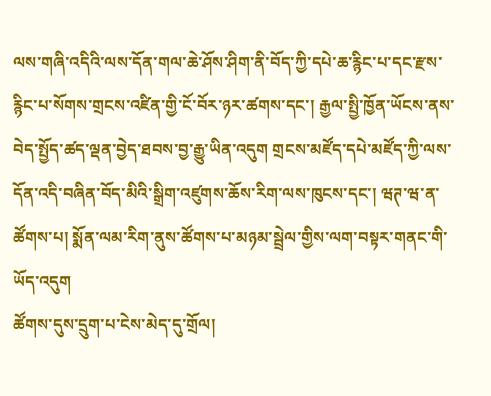ལས་གཞི་འདིའི་ལས་དོན་གལ་ཆེ་ཤོས་ཤིག་ནི་བོད་ཀྱི་དཔེ་ཆ་རྙིང་པ་དང་རྫས་རྙིང་པ་སོགས་གྲངས་འཛིན་གྱི་ངོ་བོར་ཉར་ཚགས་དང་། རྒྱལ་སྤྱི་ཁྱོན་ཡོངས་ནས་བེད་སྤྱོད་ཚད་ལྡན་བྱེད་ཐབས་བྱ་རྒྱུ་ཡིན་འདུག གྲངས་མཛོད་དཔེ་མཛོད་ཀྱི་ལས་དོན་འདི་བཞིན་བོད་མིའི་སྒྲིག་འཛུགས་ཆོས་རིག་ལས་ཁུངས་དང་། ཝཊ་ཝ་ན་ཚོགས་པ། སྨོན་ལམ་རིག་ནུས་ཚོགས་པ་མཉམ་སྦྲེལ་གྱིས་ལག་བསྟར་གནང་གི་ཡོད་འདུག
ཚོགས་དུས་དྲུག་པ་ངེས་མེད་དུ་གྲོལ།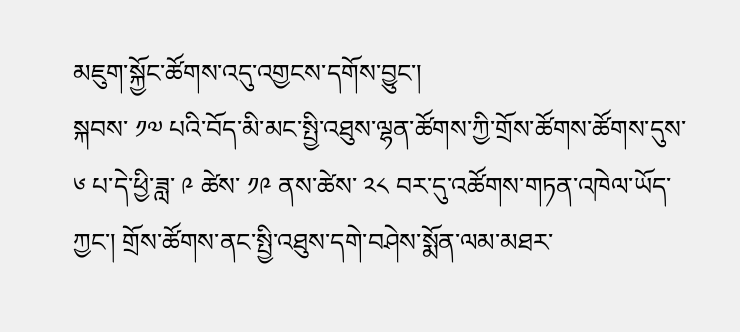མཇུག་སྐྱོང་ཚོགས་འདུ་འགྱངས་དགོས་བྱུང་།
སྐབས་ ༡༧ པའི་བོད་མི་མང་སྤྱི་འཐུས་ལྷན་ཚོགས་ཀྱི་གྲོས་ཚོགས་ཚོགས་དུས་ ༦ པ་དེ་ཕྱི་ཟླ་ ༩ ཚེས་ ༡༩ ནས་ཚེས་ ༢༨ བར་དུ་འཚོགས་གཏན་འཁེལ་ཡོད་ཀྱང་། གྲོས་ཚོགས་ནང་སྤྱི་འཐུས་དགེ་བཤེས་སྨོན་ལམ་མཐར་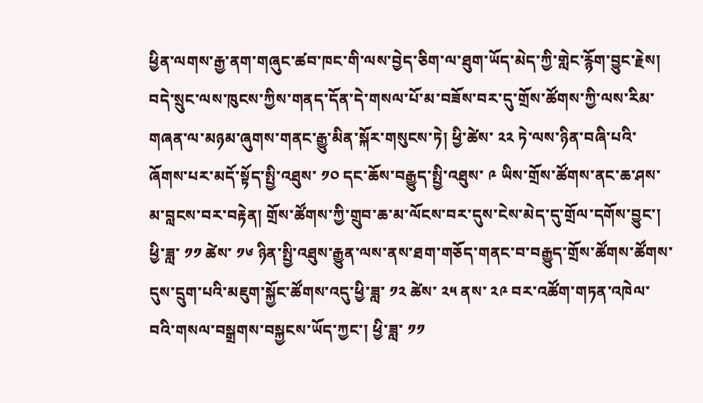ཕྱིན་ལགས་རྒྱ་ནག་གཞུང་ཚབ་ཁང་གི་ལས་བྱེད་ཅིག་ལ་ཐུག་ཡོད་མེད་ཀྱི་གླེང་རྙོག་བྱུང་རྗེས། བདེ་སྲུང་ལས་ཁུངས་ཀྱིས་གནད་དོན་དེ་གསལ་པོ་མ་བཟོས་བར་དུ་གྲོས་ཚོགས་ཀྱི་ལས་རིམ་གཞན་ལ་མཉམ་ཞུགས་གནང་རྒྱུ་མིན་སྐོར་གསུངས་ཏེ། ཕྱི་ཚེས་ ༢༢ ཏེ་ལས་ཉིན་བཞི་པའི་ཞོགས་པར་མདོ་སྟོད་སྤྱི་འཐུས་ ༡༠ དང་ཆོས་བརྒྱུད་སྤྱི་འཐུས་ ༩ ཡིས་གྲོས་ཚོགས་ནང་ཆ་ཤས་མ་བླངས་བར་བརྟེན། གྲོས་ཚོགས་ཀྱི་གྲུབ་ཆ་མ་ལོངས་བར་དུས་ངེས་མེད་དུ་གྲོལ་དགོས་བྱུང་། ཕྱི་ཟླ་ ༡༡ ཚེས་ ༡༦ ཉིན་སྤྱི་འཐུས་རྒྱུན་ལས་ནས་ཐག་གཅོད་གནང་བ་བརྒྱུད་གྲོས་ཚོགས་ཚོགས་དུས་དྲུག་པའི་མཇུག་སྐྱོང་ཚོགས་འདུ་ཕྱི་ཟླ་ ༡༢ ཚེས་ ༢༥ ནས་ ༢༩ བར་འཚོག་གཏན་འཁེལ་བའི་གསལ་བསྒྲགས་བསྐྱངས་ཡོད་ཀྱང་། ཕྱི་ཟླ་ ༡༡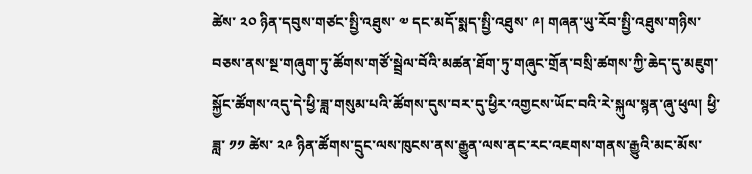ཚེས་ ༢༠ ཉིན་དབུས་གཙང་སྤྱི་འཐུས་ ༧ དང་མདོ་སྨད་སྤྱི་འཐུས་ ༩། གཞན་ཡུ་རོབ་སྤྱི་འཐུས་གཉིས་བཅས་ནས་སྔ་གཞུག་ཏུ་ཚོགས་གཙོ་སྦྲེལ་བོའི་མཚན་ཐོག་ཏུ་གཞུང་གྲོན་བསྲི་ཚགས་ཀྱི་ཆེད་དུ་མཇུག་སྐྱོང་ཚོགས་འདུ་དེ་ཕྱི་ཟླ་གསུམ་པའི་ཚོགས་དུས་བར་དུ་ཕྱིར་འགྱངས་ཡོང་བའི་རེ་སྐུལ་སྙན་ཞུ་ཕུལ། ཕྱི་ཟླ་ ༡༡ ཚེས་ ༢༩ ཉིན་ཚོགས་དྲུང་ལས་ཁུངས་ནས་རྒྱུན་ལས་ནང་རང་འཇགས་གནས་རྒྱུའི་མང་མོས་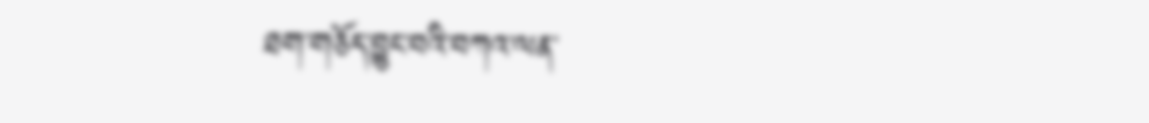ཐག་གཅོད་བྱུང་བའི་བཀའ་ལན་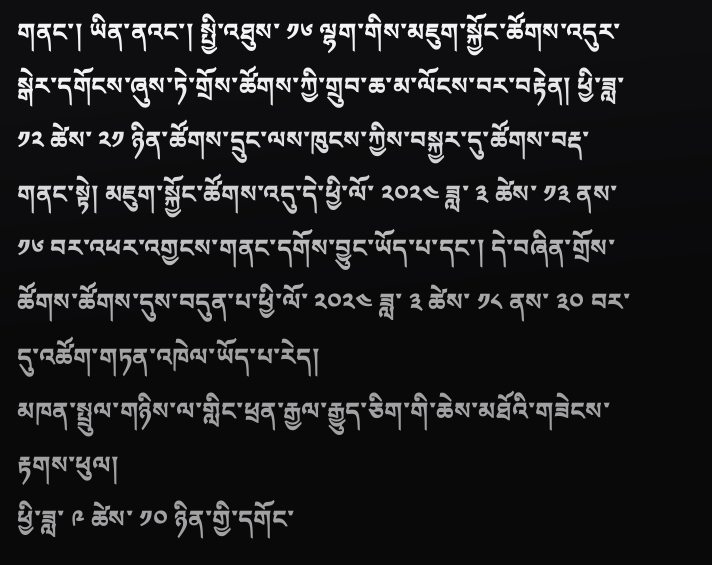གནང་། ཡིན་ནའང་། སྤྱི་འཐུས་ ༡༦ ལྷག་གིས་མཇུག་སྐྱོང་ཚོགས་འདུར་སྒེར་དགོངས་ཞུས་ཏེ་གྲོས་ཚོགས་ཀྱི་གྲུབ་ཆ་མ་ལོངས་བར་བརྟེན། ཕྱི་ཟླ་ ༡༢ ཚེས་ ༢༡ ཉིན་ཚོགས་དྲུང་ལས་ཁུངས་ཀྱིས་བསྐྱར་དུ་ཚོགས་བརྡ་གནང་སྟེ། མཇུག་སྐྱོང་ཚོགས་འདུ་དེ་ཕྱི་ལོ་ ༢༠༢༤ ཟླ་ ༣ ཚེས་ ༡༣ ནས་ ༡༦ བར་འཕར་འགྱངས་གནང་དགོས་བྱུང་ཡོད་པ་དང་། དེ་བཞིན་གྲོས་ཚོགས་ཚོགས་དུས་བདུན་པ་ཕྱི་ལོ་ ༢༠༢༤ ཟླ་ ༣ ཚེས་ ༡༨ ནས་ ༣༠ བར་དུ་འཚོག་གཏན་འཁེལ་ཡོད་པ་རེད།
མཁན་སྤྲུལ་གཉིས་ལ་གླིང་ཕྲན་རྒྱལ་རྒྱུད་ཅིག་གི་ཆེས་མཐོའི་གཟེངས་རྟགས་ཕུལ།
ཕྱི་ཟླ་ ༩ ཚེས་ ༡༠ ཉིན་གྱི་དགོང་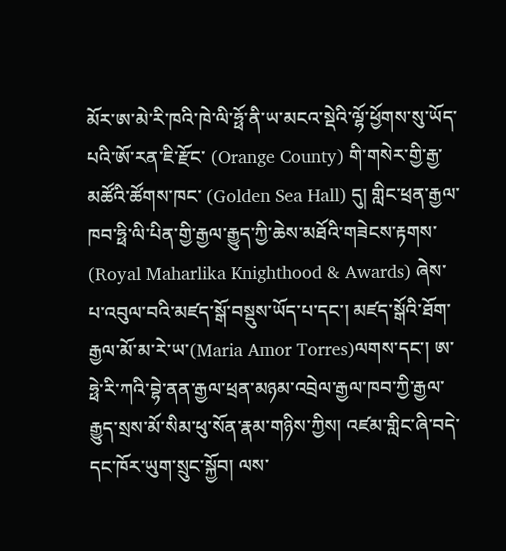མོར་ཨ་མེ་རི་ཁའི་ཁེ་ལི་ཧྥོ་ནི་ཡ་མངའ་སྡེའི་ལྷོ་ཕྱོགས་སུ་ཡོད་པའི་ཨོ་རན་ཇི་རྫོང་ (Orange County) གི་གསེར་གྱི་རྒྱ་མཚོའི་ཚོགས་ཁང་ (Golden Sea Hall) དུ། གླིང་ཕྲན་རྒྱལ་ཁབ་ཧྥི་ལི་པིན་གྱི་རྒྱལ་རྒྱུད་ཀྱི་ཆེས་མཐོའི་གཟེངས་རྟགས་ (Royal Maharlika Knighthood & Awards) ཞེས་པ་འབུལ་བའི་མཛད་སྒོ་བསྡུས་ཡོད་པ་དང་། མཛད་སྒོའི་ཐོག་རྒྱལ་མོ་མ་རེ་ཡ་(Maria Amor Torres)ལགས་དང་། ཨ་ཧྥེ་རི་ཀའི་བྷེ་ནན་རྒྱལ་ཕྲན་མཉམ་འབྲེལ་རྒྱལ་ཁབ་ཀྱི་རྒྱལ་རྒྱུད་སྲས་མོ་སིམ་ཕུ་སོན་རྣམ་གཉིས་ཀྱིས། འཛམ་གླིང་ཞི་བདེ་དང་ཁོར་ཡུག་སྲུང་སྐྱོབ། ལས་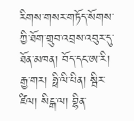རིགས་གསར་གཏོད་སོགས་ཀྱི་ཐོག་གྲུབ་འབྲས་འབུར་དུ་ཐོན་མཁན། བོད་དང་ཨ་རི། རྒྱ་གར། ཧྥི་ལི་པིན། སྦིར་ཛིལ། སིངྒ་ལ། བྷིན་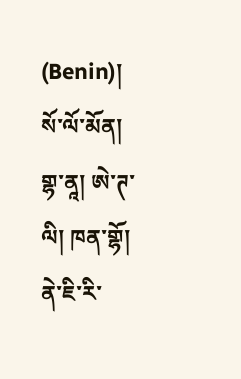(Benin)། སོ་ལོ་མོན། གྷ་ནཱ། ཨེ་ཊ་ལི། ཁན་གྷོ། ནེ་ཇི་རི་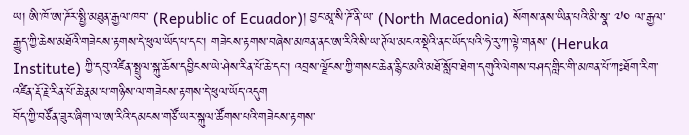ཡ། ཨི་ཁོ་ཨ་ཌོར་སྤྱི་མཐུན་རྒྱལ་ཁབ་ (Republic of Ecuador)། བྱང་མཱ་སི་ཌོ་ནི་ཡ་ (North Macedonia) སོགས་ནས་ཡིན་པའི་མི་སྣ་ ༧༠ ལ་རྒྱལ་རྒྱུད་ཀྱི་ཆེས་མཐོའི་གཟེངས་རྟགས་དེ་ཕུལ་ཡོད་པ་དང་། གཟེངས་རྟགས་བཞེས་མཁན་ནང་ཨ་རིའི་སི་ཡ་ཊོལ་མངའ་སྡེའི་ནང་ཡོད་པའི་ཧེ་རུ་ཀ་ལྟེ་གནས་ (Heruka Institute) ཀྱི་དབུ་འཛིན་སྤྲུལ་སྐུ་ཆོས་དབྱིངས་ཡེ་ཤེས་རིན་པོ་ཆེ་དང་། འབྲས་ལྗོངས་ཀྱི་གསང་ཆེན་རྙིང་མའི་མཐོ་སློབ་ཐེག་དགུའི་ལེགས་བཤད་གླིང་གི་མཁན་པོ་ཀཿཐོག་རིག་འཛིན་རྡོ་རྗེ་རིན་པོ་ཆེ་རྣམ་པ་གཉིས་ལ་གཟེངས་རྟགས་དེ་ཕུལ་ཡོད་འདུག
བོད་ཀྱི་བཙོན་ཟུར་ཞིག་ལ་ཨ་རིའི་དམངས་གཙོ་ཡར་སྐུལ་ཚོགས་པའི་གཟེངས་རྟགས་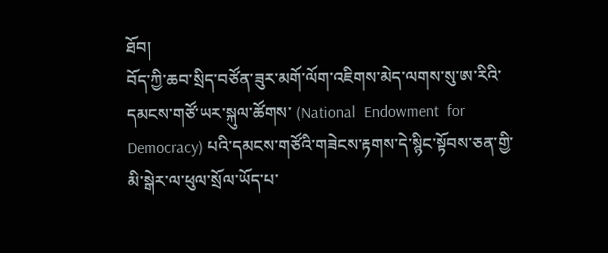ཐོབ།
བོད་ཀྱི་ཆབ་སྲིད་བཙོན་ཟུར་མགོ་ལོག་འཇིགས་མེད་ལགས་སུ་ཨ་རིའི་དམངས་གཙོ་ཡར་སྐུལ་ཚོགས་ (National  Endowment  for Democracy) པའི་དམངས་གཙོའི་གཟེངས་རྟགས་དེ་སྙིང་སྟོབས་ཅན་གྱི་མི་སྒེར་ལ་ཕུལ་སྲོལ་ཡོད་པ་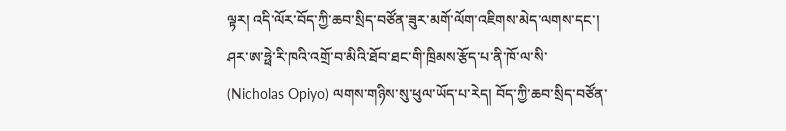ལྟར། འདི་ལོར་བོད་ཀྱི་ཆབ་སྲིད་བཙོན་ཟུར་མགོ་ལོག་འཇིགས་མེད་ལགས་དང་། ཤར་ཨ་ཧྥེ་རི་ཁའི་འགྲོ་བ་མིའི་ཐོབ་ཐང་གི་ཁྲིམས་རྩོད་པ་ནི་ཁོ་ལ་སི་ (Nicholas Opiyo) ལགས་གཉིས་སུ་ཕུལ་ཡོད་པ་རེད། བོད་ཀྱི་ཆབ་སྲིད་བཙོན་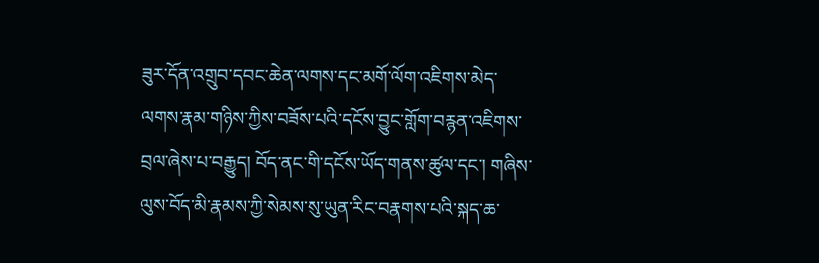ཟུར་དོན་འགྲུབ་དབང་ཆེན་ལགས་དང་མགོ་ལོག་འཇིགས་མེད་ལགས་རྣམ་གཉིས་ཀྱིས་བཟོས་པའི་དངོས་བྱུང་གློག་བརྙན་འཇིགས་བྲལ་ཞེས་པ་བརྒྱུད། བོད་ནང་གི་དངོས་ཡོད་གནས་ཚུལ་དང་། གཞིས་ལུས་བོད་མི་རྣམས་ཀྱི་སེམས་སུ་ཡུན་རིང་བརྣགས་པའི་སྐད་ཆ་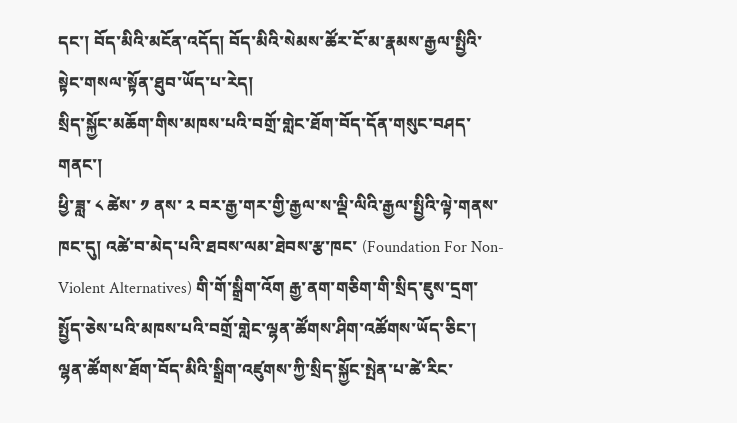དང་། བོད་མིའི་མངོན་འདོད། བོད་མིའི་སེམས་ཚོར་ངོ་མ་རྣམས་རྒྱལ་སྤྱིའི་སྟེང་གསལ་སྟོན་ཐུབ་ཡོད་པ་རེད།
སྲིད་སྐྱོང་མཆོག་གིས་མཁས་པའི་བགྲོ་གླེང་ཐོག་བོད་དོན་གསུང་བཤད་གནང་།
ཕྱི་ཟླ་ ༨ ཚེས་ ༡ ནས་ ༢ བར་རྒྱ་གར་གྱི་རྒྱལ་ས་ལྡི་ལིའི་རྒྱལ་སྤྱིའི་ལྟེ་གནས་ཁང་དུ། འཚེ་བ་མེད་པའི་ཐབས་ལམ་ཐེབས་རྩ་ཁང་ (Foundation For Non-Violent Alternatives) གི་གོ་སྒྲིག་འོག རྒྱ་ནག་གཅིག་གི་སྲིད་ཇུས་དྲག་སྤྱོད་ཅེས་པའི་མཁས་པའི་བགྲོ་གླེང་ལྷན་ཚོགས་ཤིག་འཚོགས་ཡོད་ཅིང་། ལྷན་ཚོགས་ཐོག་བོད་མིའི་སྒྲིག་འཛུགས་ཀྱི་སྲིད་སྐྱོང་སྤེན་པ་ཚེ་རིང་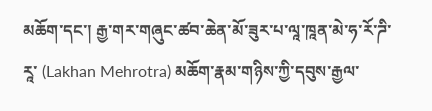མཆོག་དང་། རྒྱ་གར་གཞུང་ཚབ་ཆེན་མོ་ཟུར་པ་ལཱ་ཁཱན་མེ་ཧ་རོ་ཌི་རཱ་ (Lakhan Mehrotra) མཆོག་རྣམ་གཉིས་ཀྱི་དབུས་རྒྱལ་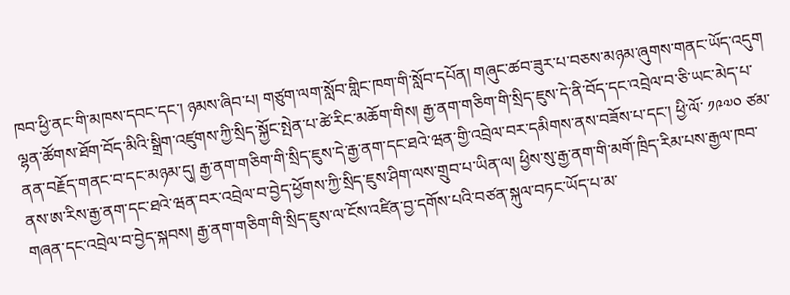ཁབ་ཕྱི་ནང་གི་མཁས་དབང་དང་། ཉམས་ཞིབ་པ། གཙུག་ལག་སློབ་གླིང་ཁག་གི་སློབ་དཔོན། གཞུང་ཚབ་ཟུར་པ་བཅས་མཉམ་ཞུགས་གནང་ཡོད་འདུག ལྷན་ཚོགས་ཐོག་བོད་མིའི་སྒྲིག་འཛུགས་ཀྱི་སྲིད་སྐྱོང་སྤེན་པ་ཚེ་རིང་མཆོག་གིས། རྒྱ་ནག་གཅིག་གི་སྲིད་ཇུས་དེ་ནི་བོད་དང་འབྲེལ་བ་ཅི་ཡང་མེད་པ་ནན་བརྗོད་གནང་བ་དང་མཉམ་དུ། རྒྱ་ནག་གཅིག་གི་སྲིད་ཇུས་དེ་རྒྱ་ནག་དང་ཐའེ་ཝན་གྱི་འབྲེལ་བར་དམིགས་ནས་བཟོས་པ་དང་། ཕྱི་ལོ་ ༡༩༧༠ ཙམ་ནས་ཨ་རིས་རྒྱ་ནག་དང་ཐའེ་ཝན་བར་འབྲེལ་བ་བྱེད་ཕྱོགས་ཀྱི་སྲིད་ཇུས་ཤིག་ལས་གྲུབ་པ་ཡིན་ལ། ཕྱིས་སུ་རྒྱ་ནག་གི་མགོ་ཁྲིད་རིམ་པས་རྒྱལ་ཁབ་གཞན་དང་འབྲེལ་བ་བྱེད་སྐབས། རྒྱ་ནག་གཅིག་གི་སྲིད་ཇུས་ལ་ངོས་འཛིན་བྱ་དགོས་པའི་བཙན་སྐུལ་བཏང་ཡོད་པ་མ་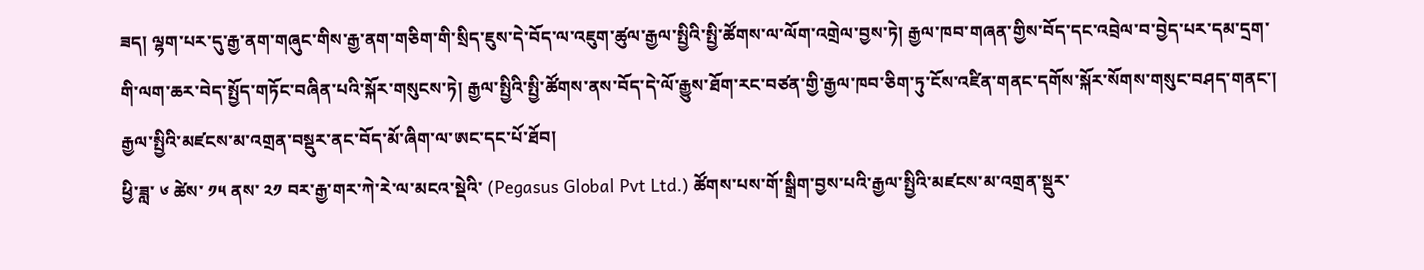ཟད། ལྷག་པར་དུ་རྒྱ་ནག་གཞུང་གིས་རྒྱ་ནག་གཅིག་གི་སྲིད་ཇུས་དེ་བོད་ལ་འཇུག་ཚུལ་རྒྱལ་སྤྱིའི་སྤྱི་ཚོགས་ལ་ལོག་འགྲེལ་བྱས་ཏེ། རྒྱལ་ཁབ་གཞན་གྱིས་བོད་དང་འབྲེལ་བ་བྱེད་པར་དམ་དྲག་གི་ལག་ཆར་བེད་སྤྱོད་གཏོང་བཞིན་པའི་སྐོར་གསུངས་ཏེ། རྒྱལ་སྤྱིའི་སྤྱི་ཚོགས་ནས་བོད་དེ་ལོ་རྒྱུས་ཐོག་རང་བཙན་གྱི་རྒྱལ་ཁབ་ཅིག་ཏུ་ངོས་འཛིན་གནང་དགོས་སྐོར་སོགས་གསུང་བཤད་གནང་།
རྒྱལ་སྤྱིའི་མཛངས་མ་འགྲན་བསྡུར་ནང་བོད་མོ་ཞིག་ལ་ཨང་དང་པོ་ཐོབ།
ཕྱི་ཟླ་ ༦ ཚེས་ ༡༥ ནས་ ༢༡ བར་རྒྱ་གར་ཀེ་རེ་ལ་མངའ་སྡེའི་ (Pegasus Global Pvt Ltd.) ཚོགས་པས་གོ་སྒྲིག་བྱས་པའི་རྒྱལ་སྤྱིའི་མཛངས་མ་འགྲན་སྡུར་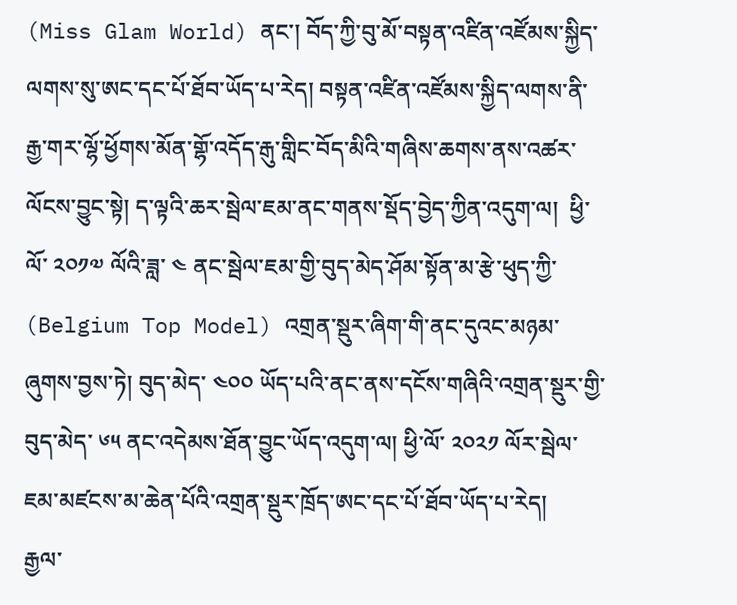(Miss Glam World) ནང་། བོད་ཀྱི་བུ་མོ་བསྟན་འཛིན་འཛོམས་སྐྱིད་ལགས་སུ་ཨང་དང་པོ་ཐོབ་ཡོད་པ་རེད། བསྟན་འཛིན་འཛོམས་སྐྱིད་ལགས་ནི་རྒྱ་གར་ལྷོ་ཕྱོགས་མོན་གྷོ་འདོད་རྒུ་གླིང་བོད་མིའི་གཞིས་ཆགས་ནས་འཚར་ལོངས་བྱུང་སྟེ། ད་ལྟའི་ཆར་སྦེལ་ཇམ་ནང་གནས་སྡོད་བྱེད་ཀྱིན་འདུག་ལ།  ཕྱི་ལོ་ ༢༠༡༧ ལོའི་ཟླ་ ༤ ནང་སྦེལ་ཇམ་གྱི་བུད་མེད་ཤོམ་སྟོན་མ་རྩེ་ཕུད་ཀྱི་ (Belgium Top Model) འགྲན་སྡུར་ཞིག་གི་ནང་དུའང་མཉམ་ཞུགས་བྱས་ཏེ། བུད་མེད་ ༤༠༠ ཡོད་པའི་ནང་ནས་དངོས་གཞིའི་འགྲན་སྡུར་གྱི་བུད་མེད་ ༦༥ ནང་འདེམས་ཐོན་བྱུང་ཡོད་འདུག་ལ། ཕྱི་ལོ་ ༢༠༢༡ ལོར་སྦེལ་ཇམ་མཛངས་མ་ཆེན་པོའི་འགྲན་སྡུར་ཁྲོད་ཨང་དང་པོ་ཐོབ་ཡོད་པ་རེད།
རྒྱལ་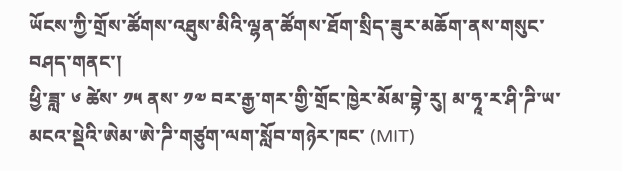ཡོངས་ཀྱི་གྲོས་ཚོགས་འཐུས་མིའི་ལྷན་ཚོགས་ཐོག་སྲིད་ཟུར་མཆོག་ནས་གསུང་བཤད་གནང་།
ཕྱི་ཟླ་ ༦ ཚེས་ ༡༥ ནས་ ༡༧ བར་རྒྱ་གར་གྱི་གྲོང་ཁྱེར་མོམ་བྷེ་རུ། མ་ཧཱ་ར་ཤི་ཌི་ཡ་མངའ་སྡེའི་ཨེམ་ཨེ་ཌི་གཙུག་ལག་སློབ་གཉེར་ཁང་ (MIT)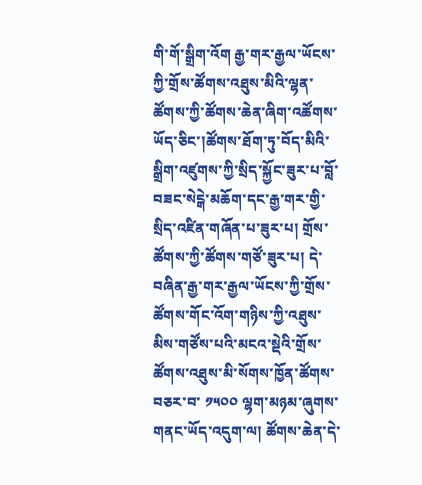གི་གོ་སྒྲིག་འོག རྒྱ་གར་རྒྱལ་ཡོངས་ཀྱི་གྲོས་ཚོགས་འཐུས་མིའི་ལྷན་ཚོགས་ཀྱི་ཚོགས་ཆེན་ཞིག་འཚོགས་ཡོད་ཅིང་།ཚོགས་ཐོག་ཏུ་བོད་མིའི་སྒྲིག་འཛུགས་ཀྱི་སྲིད་སྐྱོང་ཟུར་པ་བློ་བཟང་སེངྒེ་མཆོག་དང་རྒྱ་གར་གྱི་སྲིད་འཛིན་གཞོན་པ་ཟུར་པ། གྲོས་ཚོགས་ཀྱི་ཚོགས་གཙོ་ཟུར་པ། དེ་བཞིན་རྒྱ་གར་རྒྱལ་ཡོངས་ཀྱི་གྲོས་ཚོགས་གོང་འོག་གཉིས་ཀྱི་འཐུས་མིས་གཙོས་པའི་མངའ་སྡེའི་གྲོས་ཚོགས་འཐུས་མི་སོགས་ཁྱོན་ཚོགས་བཅར་བ་ ༡༥༠༠ ལྷག་མཉམ་ཞུགས་གནང་ཡོད་འདུག་ལ། ཚོགས་ཆེན་དེ་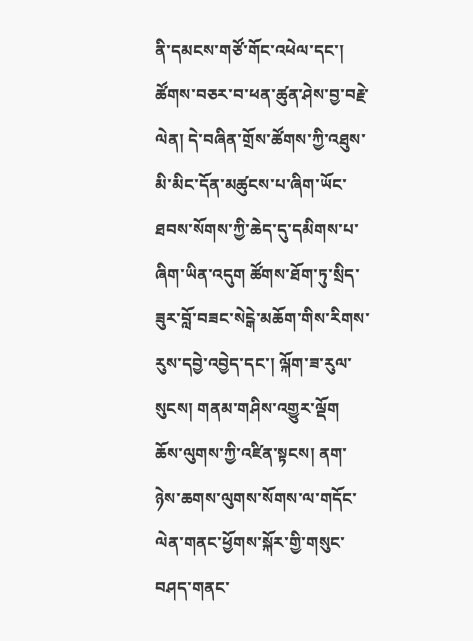ནི་དམངས་གཙོ་གོང་འཕེལ་དང་། ཚོགས་བཅར་བ་ཕན་ཚུན་ཤེས་བྱ་བརྗེ་ལེན། དེ་བཞིན་གྲོས་ཚོགས་ཀྱི་འཐུས་མི་མིང་དོན་མཚུངས་པ་ཞིག་ཡོང་ཐབས་སོགས་ཀྱི་ཆེད་དུ་དམིགས་པ་ཞིག་ཡིན་འདུག ཚོགས་ཐོག་ཏུ་སྲིད་ཟུར་བློ་བཟང་སེངྒེ་མཆོག་གིས་རིགས་རུས་དབྱེ་འབྱེད་དང་། ལྐོག་ཟ་རུལ་སུངས། གནམ་གཤིས་འགྱུར་ལྡོག ཆོས་ལུགས་ཀྱི་འཛིན་སྟངས། ནག་ཉེས་ཆགས་ལུགས་སོགས་ལ་གདོང་ལེན་གནང་ཕྱོགས་སྐོར་གྱི་གསུང་བཤད་གནང་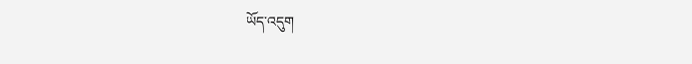ཡོད་འདུག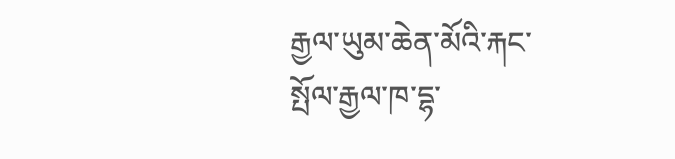རྒྱལ་ཡུམ་ཆེན་མོའི་རྐང་སྤོལ་རྒྱལ་ཁ་དྷ་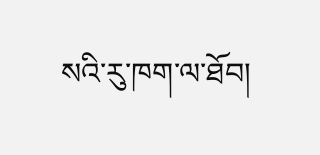སའི་རུ་ཁག་ལ་ཐོབ།